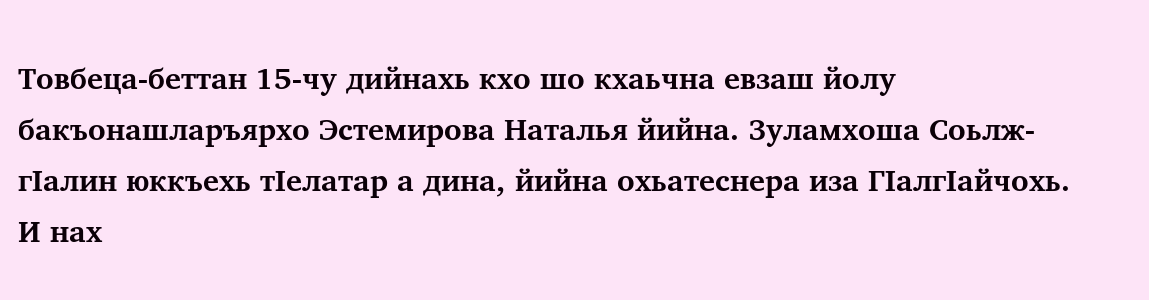Товбеца-беттан 15-чу дийнахь кхо шо кхаьчна евзаш йолу бакъонашларъярхо Эстемирова Наталья йийна. Зуламхоша Соьлж-гIалин юккъехь тIелатар а дина, йийна охьатеснера иза ГIалгIайчохь. И нах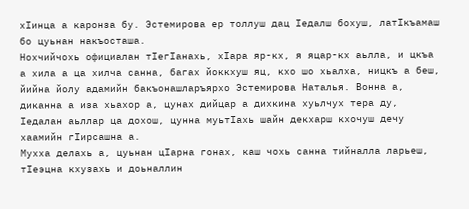хIинца а каронза бу. Эстемирова ер толлуш дац Iедалш бохуш, латIкъамаш бо цуьнан накъосташа.
Нохчийчохь официалан тIегIанахь, хIара яр-кх, я яцар-кх аьлла, и цкъа а хила а ца хилча санна, багах йоккхуш яц, кхо шо хьалха, ницкъ а беш, йийна йолу адамийн бакъонашларъярхо Эстемирова Наталья. Вонна а, диканна а иза хьахор а, цунах дийцар а дихкина хуьлчух тера ду, Iедалан аьллар ца дохош, цунна муьтIахь шайн декхарш кхочуш дечу хаамийн гIирсашна а.
Мухха делахь а, цуьнан цIарна гонах, каш чохь санна тийналла ларьеш, тIеэцна кхузахь и доьналлин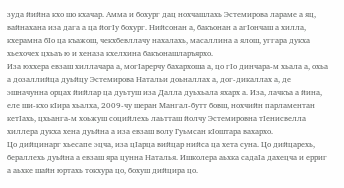зуда йийна кхо шо кхачар. Амма и бохург дац нохчашлахь Эстемирова лараме а яц, вайнахана иза дага а ца йогIу бохург. Нийсонан а, бакъонан а агIончаш а хилла, кхерамна бIо ца къажош, чекхбевллачу нахалахь, масаллина а ялош, уггара дукха хьехочех цхьаъ ю и хеназа кхелхина бакъонашларъярхо.
Иза юххера евзаш хиллачара а, могIарерчу бахархоша а, цо гIо динчара-м хьала а, охьа а дозаллийца дуьйцу Эстемирова Натальи доьналлах а, дог-дикаллах а, де эшначунна орцах йийлар ца дуьтуш иза Далла дуьхьала яхарх а. Иза, лачкъа а йина, еле ши-кхо кIира хьалха, 2009-чу шеран Мангал-бутт бовш, нохчийн парламентан кетIахь, цхьанга-м хоьжуш социйлехь лаьтташ йолчу Эстемировна тIенисвелла хиллера дукха хена дуьйна а иза евзаш волу Гуьмсан кIоштара вахархо.
Цо дийцинарг хьесапе эцча, иза цIарца вийцар нийса ца хета суна. Цо дийцарехь, бераллехь дуьйна а евзаш яра цунна Наталья. Ишколера аьхка садаIа дахецча и ерриг а аьхке шайн юртахь токхура цо, бохуш дийцира цо.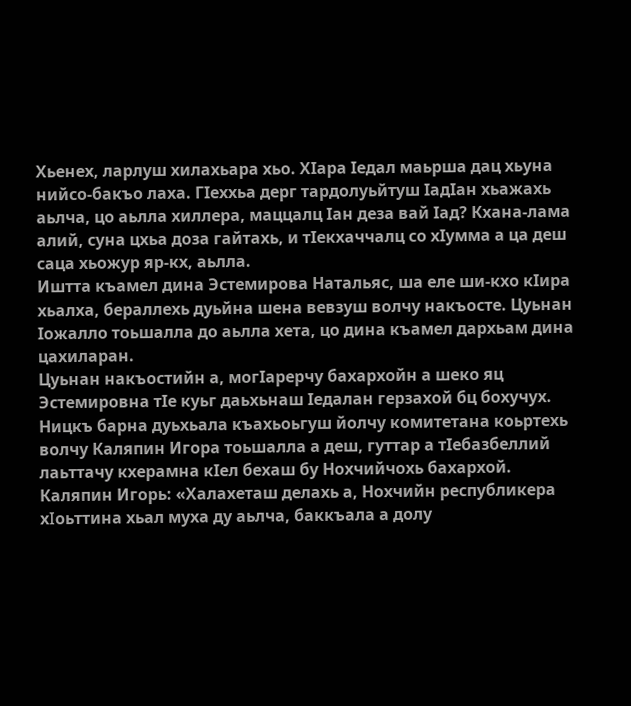Хьенех, ларлуш хилахьара хьо. ХIара Iедал маьрша дац хьуна нийсо-бакъо лаха. ГIеххьа дерг тардолуьйтуш IадIан хьажахь аьлча, цо аьлла хиллера, маццалц Iан деза вай Iад? Кхана-лама алий, суна цхьа доза гайтахь, и тIекхаччалц со хIумма а ца деш саца хьожур яр-кх, аьлла.
Иштта къамел дина Эстемирова Натальяс, ша еле ши-кхо кIира хьалха, бераллехь дуьйна шена вевзуш волчу накъосте. Цуьнан Iожалло тоьшалла до аьлла хета, цо дина къамел дархьам дина цахиларан.
Цуьнан накъостийн а, могIарерчу бахархойн а шеко яц Эстемировна тIе куьг даьхьнаш Iедалан герзахой бц бохучух. Ницкъ барна дуьхьала къахьоьгуш йолчу комитетана коьртехь волчу Каляпин Игора тоьшалла а деш, гуттар а тIебазбеллий лаьттачу кхерамна кIел бехаш бу Нохчийчохь бахархой.
Каляпин Игорь: «Халахеташ делахь а, Нохчийн республикера хΙоьттина хьал муха ду аьлча, баккъала а долу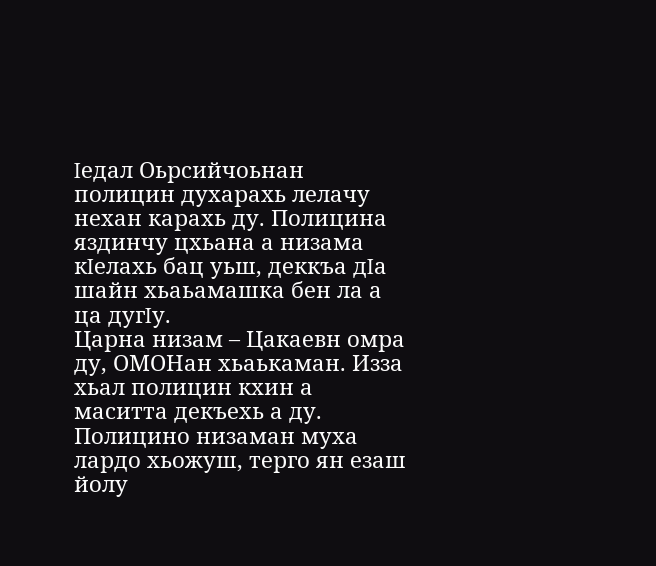Ιедал Оьрсийчоьнан полицин духарахь лелачу нехан карахь ду. Полицина яздинчу цхьана а низама кΙелахь бац уьш, деккъа дΙа шайн хьаьамашка бен ла а ца дугΙу.
Царна низам – Цакаевн омра ду, ОМОНан хьаькаман. Изза хьал полицин кхин а маситта декъехь а ду. Полицино низаман муха лардо хьожуш, терго ян езаш йолу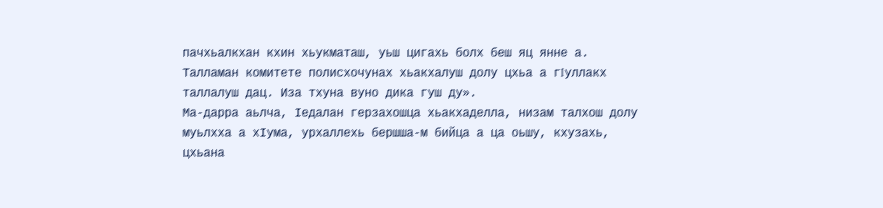пачхьалкхан кхин хьукматаш, уьш цигахь болх беш яц янне а. Талламан комитете полисхочунах хьакхалуш долу цхьа а гΙуллакх таллалуш дац. Иза тхуна вуно дика гуш ду».
Ма-дарра аьлча, Iедалан герзахошца хьакхаделла, низам талхош долу муьлхха а хIума, урхаллехь бершша-м бийца а ца оьшу, кхузахь, цхьана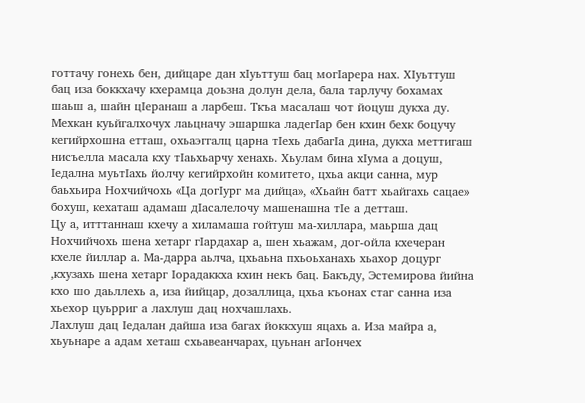готтачу гонехь бен, дийцаре дан хIуьттуш бац могIарера нах. ХIуьттуш бац иза боккхачу кхерамца доьзна долун дела, бала тарлучу бохамах шаьш а, шайн цIеранаш а ларбеш. Ткъа масалаш чот йоцуш дукха ду.
Мехкан куьйгалхочух лаьцначу эшаршка ладегIар бен кхин бехк боцучу кегийрхошна етташ, охьаэггалц царна тIехь дабагIа дина, дукха меттигаш нисъелла масала кху тIаьхьарчу хенахь. Хьулам бина хIума а доцуш, Iедална муьтIахь йолчу кегийрхойн комитето, цхьа акци санна, мур баьхьира Нохчийчохь «Ца догIург ма дийца», «Хьайн батт хьайгахь сацае» бохуш, кехаташ адамаш дIасалелочу машенашна тIе а детташ.
Цу а, итттаннаш кхечу а хиламаша гойтуш ма-хиллара, маьрша дац Нохчийчохь шена хетарг гIардахар а, шен хьажам, дог-ойла кхечеран кхеле йиллар а. Ма-дарра аьлча, цхьаьна пхьоьханахь хьахор доцург ,кхузахь шена хетарг Iорадаккха кхин некъ бац. Бакъду, Эстемирова йийна кхо шо даьллехь а, иза йийцар, дозаллица, цхьа къонах стаг санна иза хьехор цуьрриг а лахлуш дац нохчашлахь.
Лахлуш дац Iедалан дайша иза багах йоккхуш яцахь а. Иза майра а, хьуьнаре а адам хеташ схьавеанчарах, цуьнан агIончех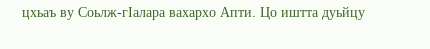цхьаъ ву Соьлж-гIалара вахархо Апти. Цо иштта дуьйцу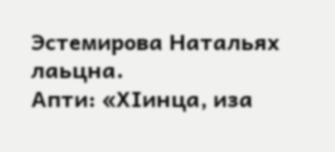Эстемирова Натальях лаьцна.
Апти: «ХIинца, иза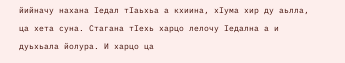йийначу нахана Iедал тIаьхьа а кхиина, хIума хир ду аьлла, ца хета суна. Стагана тIехь харцо лелочу Iедална а и дуьхьала йолура. И харцо ца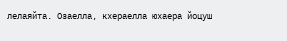лелаяйта. Озаелла, кхераелла юхаера йоцуш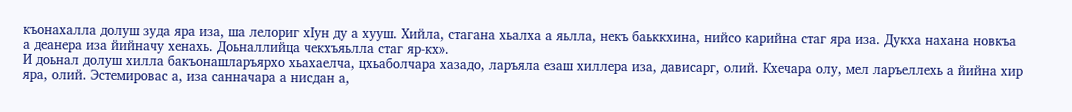къонахалла долуш зуда яра иза, ша лелориг хIун ду а хууш. Хийла, стагана хьалха а яьлла, некъ баьккхина, нийсо карийна стаг яра иза. Дукха нахана новкъа а деанера иза йийначу хенахь. Доьналлийца чекхъяьлла стаг яр-кх».
И доьнал долуш хилла бакъонашларъярхо хьахаелча, цхьаболчара хазадо, ларъяла езаш хиллера иза, дависарг, олий. Кхечара олу, мел ларъеллехь а йийна хир яра, олий. Эстемировас а, иза санначара а нисдан а,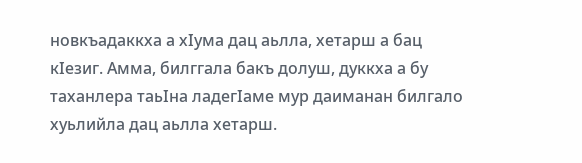новкъадаккха а хIума дац аьлла, хетарш а бац кIезиг. Амма, билггала бакъ долуш, дуккха а бу таханлера таьIна ладегIаме мур даиманан билгало хуьлийла дац аьлла хетарш.